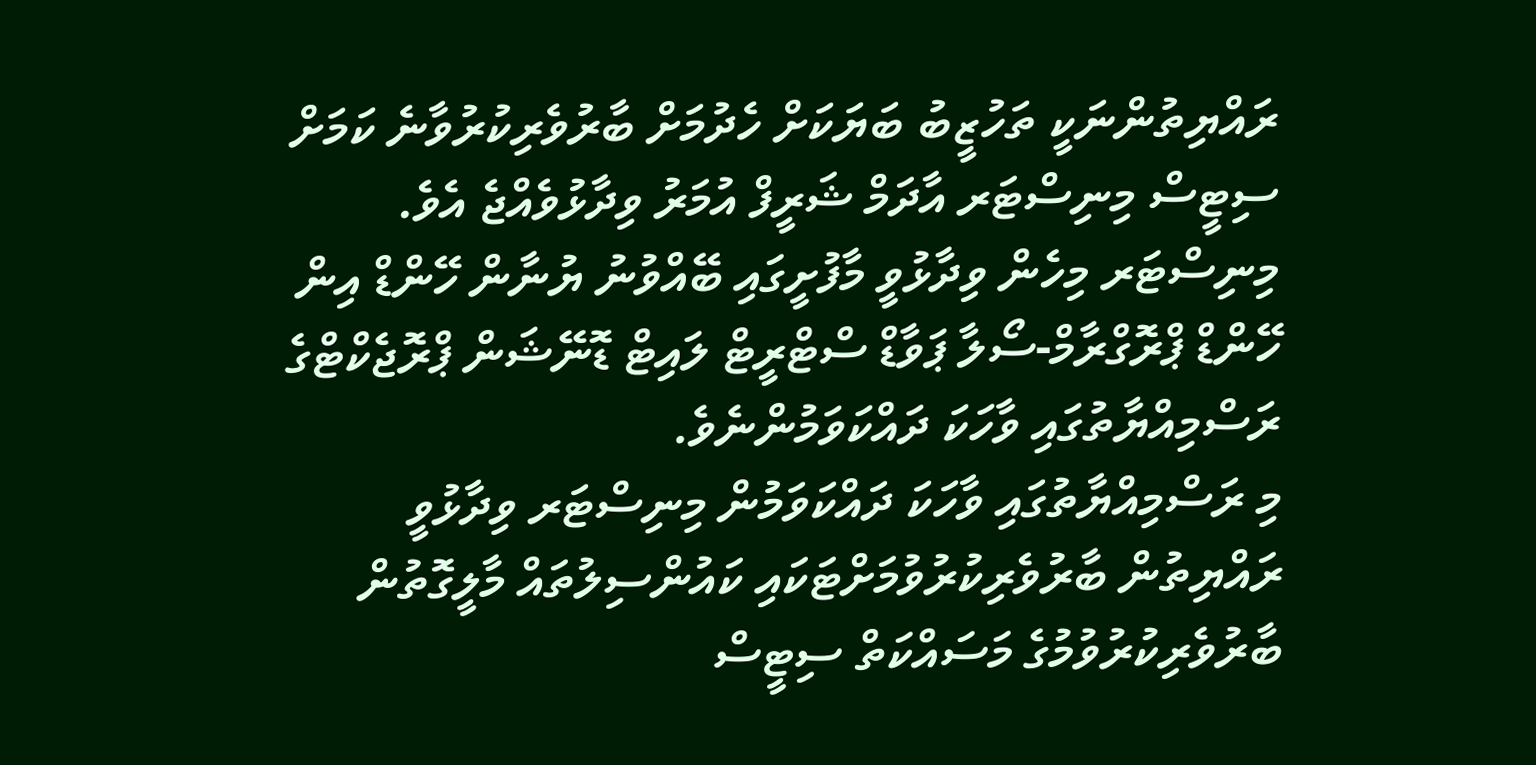ރައްޔިތުންނަކީ ތަހުޒީބު ބަޔަކަށް ހެދުމަށް ބާރުވެރިކުރުވާނެ ކަމަށް ސިޓީސް މިނިސްޓަރ އާދަމް ޝަރީފް އުމަރު ވިދާޅުވެއްޖެ އެވެ.
މިނިސްޓަރ މިހެން ވިދާޅުވީ މާފުށީގައި ބޭއްވުނު ޔުނާން ހޭންޑް އިން ހޭންޑް ޕްރޮގްރާމް-ސޯލާ ޕަވާޑް ސްޓްރީޓް ލައިޓް ޑޮނޭޝަން ޕްރޮޖެކްޓްގެ ރަސްމިއްޔާތުގައި ވާހަކަ ދައްކަވަމުންނެވެ.
މި ރަސްމިއްޔާތުގައި ވާހަކަ ދައްކަވަމުން މިނިސްޓަރ ވިދާޅުވީ ރައްޔިތުން ބާރުވެރިކުރުވުމަށްޓަކައި ކައުންސިލުތައް މާލީގޮތުން ބާރުވެރިކުރުވުމުގެ މަސައްކަތް ސިޓީސް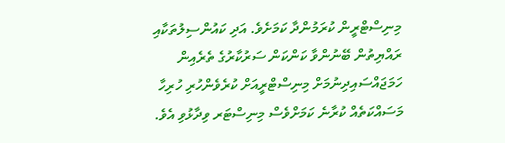މިނިސްޓްރީން ކުރަމުންދާ ކަމަށެވެ. އަދި ކައުންސިލުތަކާއި ރައްޔިތުން ބޭނުންވާ ކަންކަން ސަރުކާރުގެ ތެރެއިން ހަމަޖައްސައިދިނުމަށް މިނިސްޓްރީއަށް ކުރެވެންހުރި ހުރިހާ މަސައްކަތެއް ކުރާނެ ކަމަށްވެސް މިނިސްޓަރ ވިދާޅުވި އެވެ.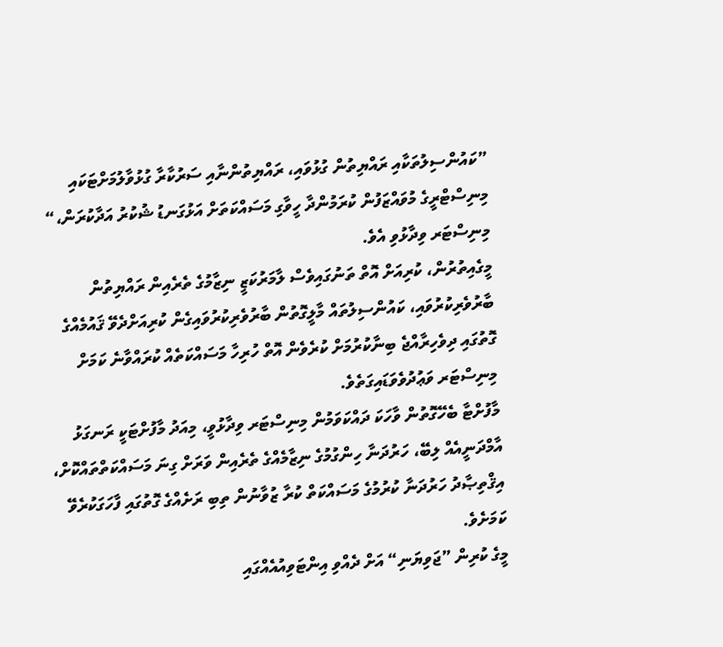”ކައުންސިލުތަކާއި ރައްޔިތުން ގުޅުވައި، ރައްޔިތުންނާއި ސަރުކާރާ ގުޅުވާލުމަށްޓަކައި މިނިސްޓްރީގެ މުވައްޒަފުން ކުރަމުންދާ ހީވާގި މަސައްކަތަށް އަޅުގަނޑު ޝުކުރު އަދާކުރަން،“ މިނިސްޓަރ ވިދާޅުވި އެވެ.
މީގެއިތުރުން، ކުރިއަށް އޮތް ތަނުގައިވެސް ލާމަރުކަޒީ ނިޒާމުގެ ތެރެއިން ރައްޔިތުން ބާރުވެރިކުރުވައި، ކައުންސިލުތައް މާލީގޮތުން ބާރުވެރިކުރުވައިގެން ކުރިއަށްދެވޭ ޤައުމެއްގެ ގޮތުގައި ދިވެހިރާއްޖެ ބިނާކުރުމަށް ކުރެވެން އޮތް ހުރިހާ މަސައްކަތެއް ކުރައްވާނެ ކަމަށް މިނިސްޓަރ ވަޢުދުވެވަޑައިގަތެވެ.
މާފުށްޓާ ބެހޭގޮތުން ވާހަކަ ދައްކަވަމުން މިނިސްޓަރ ވިދާޅުވީ، މިއަދު މާފުށްޓަކީ ރަނގަޅު އާމްދަނީއެއް ލިބޭ، ހަރުދަނާ ހިންގުމުގެ ނިޒާމެއްގެ ތެރެއިން ވަރަށް ގިނަ މަސައްކަތްތައްކޮށް، އިޤްތިޞާދު ހަރުދަނާ ކުރުމުގެ މަސައްކަތް ކުރާ ޒުވާނުން ތިބި ރަށެއްގެ ގޮތުގައި ފާހަގަކުރެވޭ ކަމަށެވެ.
މީގެ ކުރިން ”ޖަވިޔަނި“ އަށް ދެއްވި އިންޓަވިއުއެއްގައި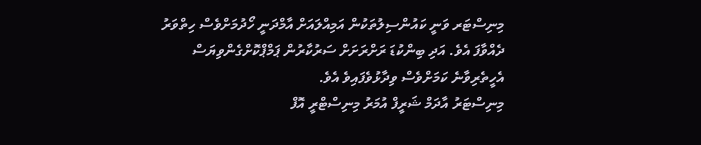މިނިސްޓަރ ވަނީ ކައުންސިލުތަކުން އަމިއްލައަށް އާމްދަނީ ހޯދުމަށްވެސް ހިތްވަރު ދެއްވާފަ އެވެ. އަދި ބިންކުޑަ ރަށްރަށަށް ސަރުކާރުން ޕަމްޕްކޮށްގެންވިޔަސް އެހީތެރިވާނެ ކަމަށްވެސް ވިދާޅުވެފައިވެ އެވެ.
މިނިސްޓަރު އާދަމް ޝަރީފް އުމަރު މިނިސްޓްރީ އޮފް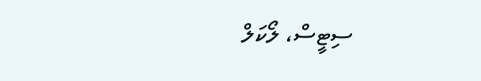ސިޓީސް، ލޯކަލް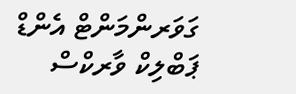ގަވަރންމަންޓް އެންޑް ޕަބްލިކް ވާރކްސް